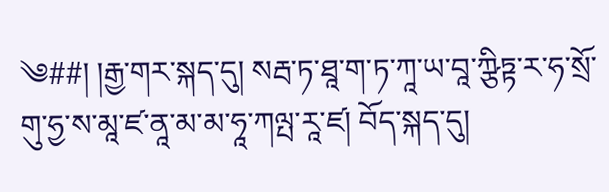༄##། །རྒྱ་གར་སྐད་དུ། སརྦ་ཏ་ཐཱ་ག་ཏ་ཀཱ་ཡ་བཱ་ཀྩིཏྟ་ར་ཧ་སྲོ་གུ་ཧྱ་ས་མཱ་ཛ་ནཱ་མ་མ་ཧཱ་ཀལྤ་རཱ་ཛ། བོད་སྐད་དུ།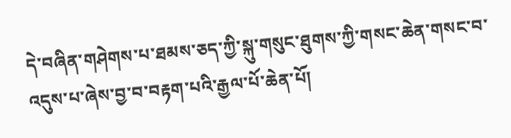དེ་བཞིན་གཤེགས་པ་ཐམས་ཅད་ཀྱི་སྐུ་གསུང་ཐུགས་ཀྱི་གསང་ཆེན་གསང་བ་འདུས་པ་ཞེས་བྱ་བ་བརྟག་པའི་རྒྱལ་པོ་ཆེན་པོ།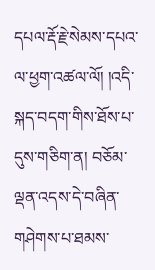དཔལ་རྡོ་རྗེ་སེམས་དཔའ་ལ་ཕྱག་འཚལ་ལོ། །འདི་སྐད་བདག་གིས་ཐོས་པ་དུས་གཅིག་ན། བཅོམ་ལྡན་འདས་དེ་བཞིན་གཤེགས་པ་ཐམས་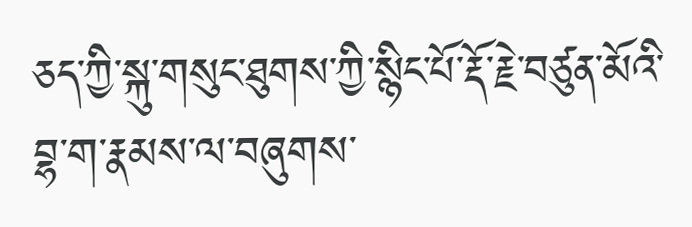ཅད་ཀྱི་སྐུ་གསུང་ཐུགས་ཀྱི་སྙིང་པོ་རྡོ་རྗེ་བཙུན་མོའི་བྷ་ག་རྣམས་ལ་བཞུགས་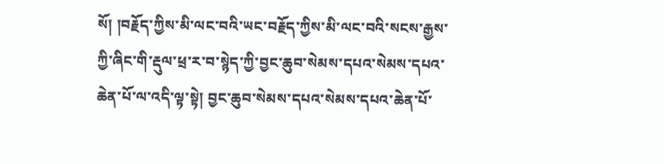སོ། །བརྗོད་ཀྱིས་མི་ལང་བའི་ཡང་བརྗོད་ཀྱིས་མི་ལང་བའི་སངས་རྒྱས་ཀྱི་ཞིང་གི་རྡུལ་ཕྲ་ར་བ་སྙེད་ཀྱི་བྱང་ཆུབ་སེམས་དཔའ་སེམས་དཔའ་ཆེན་པོ་ལ་འདི་ལྟ་སྟེ། བྱང་ཆུབ་སེམས་དཔའ་སེམས་དཔའ་ཆེན་པོ་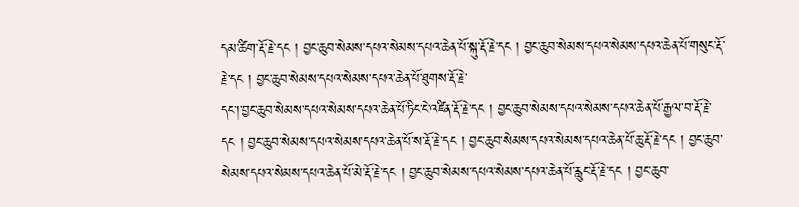དམ་ཚིག་རྡོ་རྗེ་དང ། བྱང་ཆུབ་སེམས་དཔའ་སེམས་དཔའ་ཆེན་པོ་སྐུ་རྡོ་རྗེ་དང ། བྱང་ཆུབ་སེམས་དཔའ་སེམས་དཔའ་ཆེན་པོ་གསུང་རྡོ་རྗེ་དང ། བྱང་ཆུབ་སེམས་དཔའ་སེམས་དཔའ་ཆེན་པོ་ཐུགས་རྡོ་རྗེ་
དང་།་བྱང་ཆུབ་སེམས་དཔའ་སེམས་དཔའ་ཆེན་པོ་ཏིང་ངེ་འཛིན་རྡོ་རྗེ་དང ། བྱང་ཆུབ་སེམས་དཔའ་སེམས་དཔའ་ཆེན་པོ་རྒྱལ་བ་རྡོ་རྗེ་དང ། བྱང་ཆུབ་སེམས་དཔའ་སེམས་དཔའ་ཆེན་པོ་ས་རྡོ་རྗེ་དང ། བྱང་ཆུབ་སེམས་དཔའ་སེམས་དཔའ་ཆེན་པོ་ཆུ་རྡོ་རྗེ་དང ། བྱང་ཆུབ་སེམས་དཔའ་སེམས་དཔའ་ཆེན་པོ་མེ་རྡོ་རྗེ་དང ། བྱང་ཆུབ་སེམས་དཔའ་སེམས་དཔའ་ཆེན་པོ་རླུང་རྡོ་རྗེ་དང ། བྱང་ཆུབ་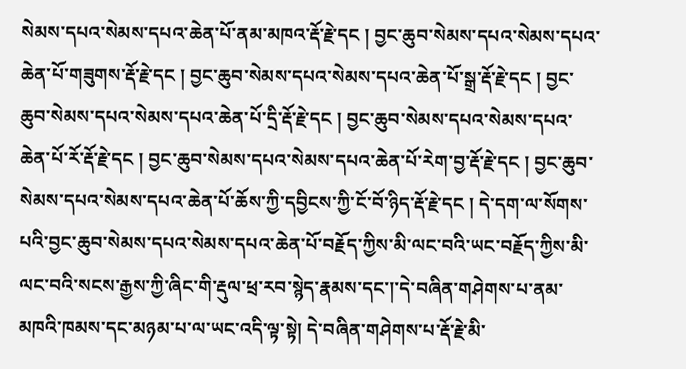སེམས་དཔའ་སེམས་དཔའ་ཆེན་པོ་ནམ་མཁའ་རྡོ་རྗེ་དང ། བྱང་ཆུབ་སེམས་དཔའ་སེམས་དཔའ་ཆེན་པོ་གཟུགས་རྡོ་རྗེ་དང ། བྱང་ཆུབ་སེམས་དཔའ་སེམས་དཔའ་ཆེན་པོ་སྒྲ་རྡོ་རྗེ་དང ། བྱང་ཆུབ་སེམས་དཔའ་སེམས་དཔའ་ཆེན་པོ་དྲི་རྡོ་རྗེ་དང ། བྱང་ཆུབ་སེམས་དཔའ་སེམས་དཔའ་ཆེན་པོ་རོ་རྡོ་རྗེ་དང ། བྱང་ཆུབ་སེམས་དཔའ་སེམས་དཔའ་ཆེན་པོ་རེག་བྱ་རྡོ་རྗེ་དང ། བྱང་ཆུབ་སེམས་དཔའ་སེམས་དཔའ་ཆེན་པོ་ཆོས་ཀྱི་དབྱིངས་ཀྱི་ངོ་བོ་ཉིད་རྡོ་རྗེ་དང ། དེ་དག་ལ་སོགས་པའི་བྱང་ཆུབ་སེམས་དཔའ་སེམས་དཔའ་ཆེན་པོ་བརྗོད་ཀྱིས་མི་ལང་བའི་ཡང་བརྗོད་ཀྱིས་མི་ལང་བའི་སངས་རྒྱས་ཀྱི་ཞིང་གི་རྡུལ་ཕྲ་རབ་སྙེད་རྣམས་དང་།་དེ་བཞིན་གཤེགས་པ་ནམ་མཁའི་ཁམས་དང་མཉམ་པ་ལ་ཡང་འདི་ལྟ་སྟེ། དེ་བཞིན་གཤེགས་པ་རྡོ་རྗེ་མི་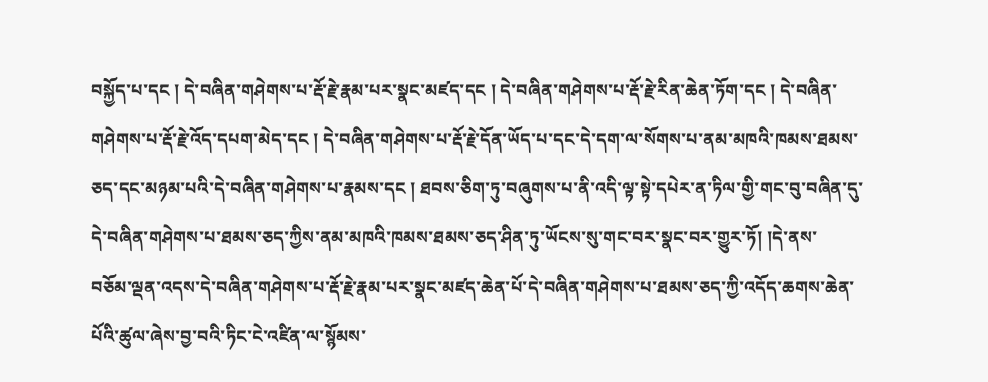བསྐྱོད་པ་དང ། དེ་བཞིན་གཤེགས་པ་རྡོ་རྗེ་རྣམ་པར་སྣང་མཛད་དང ། དེ་བཞིན་གཤེགས་པ་རྡོ་རྗེ་རིན་ཆེན་ཏོག་དང ། དེ་བཞིན་གཤེགས་པ་རྡོ་རྗེ་འོད་དཔག་མེད་དང ། དེ་བཞིན་གཤེགས་པ་རྡོ་རྗེ་དོན་ཡོད་པ་དང་དེ་དག་ལ་སོགས་པ་ནམ་མཁའི་ཁམས་ཐམས་ཅད་དང་མཉམ་པའི་དེ་བཞིན་གཤེགས་པ་རྣམས་དང ། ཐབས་ཅིག་ཏུ་བཞུགས་པ་ནི་འདི་ལྟ་སྟེ་དཔེར་ན་ཏིལ་གྱི་གང་བུ་བཞིན་དུ་དེ་བཞིན་གཤེགས་པ་ཐམས་ཅད་ཀྱིས་ནམ་མཁའི་ཁམས་ཐམས་ཅད་ཤིན་ཏུ་ཡོངས་སུ་གང་བར་སྣང་བར་གྱུར་ཏོ། །དེ་ནས་
བཅོམ་ལྡན་འདས་དེ་བཞིན་གཤེགས་པ་རྡོ་རྗེ་རྣམ་པར་སྣང་མཛད་ཆེན་པོ་དེ་བཞིན་གཤེགས་པ་ཐམས་ཅད་ཀྱི་འདོད་ཆགས་ཆེན་པོའི་ཚུལ་ཞེས་བྱ་བའི་ཏིང་ངེ་འཛིན་ལ་སྙོམས་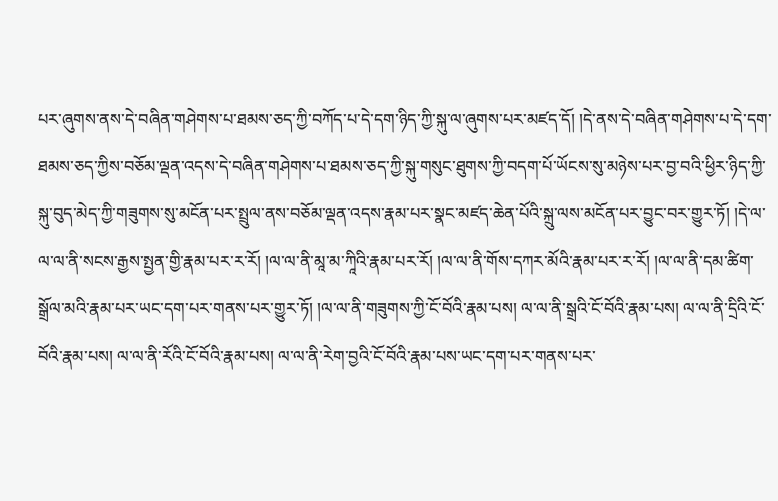པར་ཞུགས་ནས་དེ་བཞིན་གཤེགས་པ་ཐམས་ཅད་ཀྱི་བཀོད་པ་དེ་དག་ཉིད་ཀྱི་སྐུ་ལ་ཞུགས་པར་མཛད་དོ། །དེ་ནས་དེ་བཞིན་གཤེགས་པ་དེ་དག་ཐམས་ཅད་ཀྱིས་བཅོམ་ལྡན་འདས་དེ་བཞིན་གཤེགས་པ་ཐམས་ཅད་ཀྱི་སྐུ་གསུང་ཐུགས་ཀྱི་བདག་པོ་ཡོངས་སུ་མཉེས་པར་བྱ་བའི་ཕྱིར་ཉིད་ཀྱི་སྐུ་བུད་མེད་ཀྱི་གཟུགས་སུ་མངོན་པར་སྤྲུལ་ནས་བཅོམ་ལྡན་འདས་རྣམ་པར་སྣང་མཛད་ཆེན་པོའི་སྐྲུ་ལས་མངོན་པར་བྱུང་བར་གྱུར་ཏོ། །དེ་ལ་ལ་ལ་ནི་སངས་རྒྱས་སྤྱན་གྱི་རྣམ་པར་ར་རོ། །ལ་ལ་ནི་མཱ་མ་ཀཱིའི་རྣམ་པར་རོ། །ལ་ལ་ནི་གོས་དཀར་མོའི་རྣམ་པར་ར་རོ། །ལ་ལ་ནི་དམ་ཚིག་སྒྲོལ་མའི་རྣམ་པར་ཡང་དག་པར་གནས་པར་གྱུར་ཏོ། །ལ་ལ་ནི་གཟུགས་ཀྱི་ངོ་བོའི་རྣམ་པས། ལ་ལ་ནི་སྒྲའི་ངོ་བོའི་རྣམ་པས། ལ་ལ་ནི་དྲིའི་ངོ་བོའི་རྣམ་པས། ལ་ལ་ནི་རོའི་ངོ་བོའི་རྣམ་པས། ལ་ལ་ནི་རེག་བྱའི་ངོ་བོའི་རྣམ་པས་ཡང་དག་པར་གནས་པར་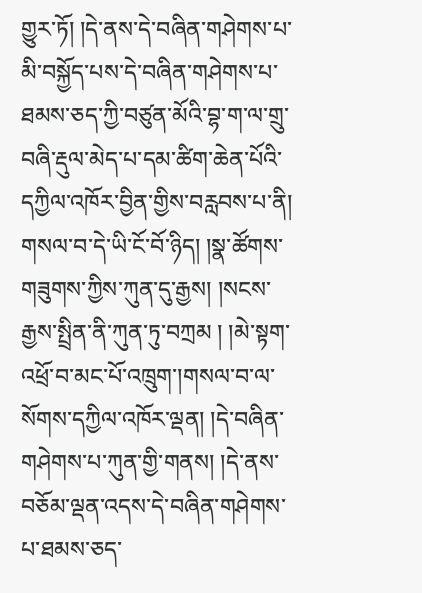གྱུར་ཏོ། །དེ་ནས་དེ་བཞིན་གཤེགས་པ་མི་བསྐྱོད་པས་དེ་བཞིན་གཤེགས་པ་ཐམས་ཅད་ཀྱི་བཙུན་མོའི་བྷ་ག་ལ་གྲུ་བཞི་རྡུལ་མེད་པ་དམ་ཚིག་ཆེན་པོའི་དཀྱིལ་འཁོར་བྱིན་གྱིས་བརླབས་པ་ནི། གསལ་བ་དེ་ཡི་ངོ་བོ་ཉིད། །སྣ་ཚོགས་གཟུགས་ཀྱིས་ཀུན་དུ་རྒྱས། །སངས་རྒྱས་སྤྲིན་ནི་ཀུན་ཏུ་བཀྲམ ། །མེ་སྟག་འཕྲོ་བ་མང་པོ་འཁྲུག་།གསལ་བ་ལ་སོགས་དཀྱིལ་འཁོར་ལྡན། །དེ་བཞིན་གཤེགས་པ་ཀུན་གྱི་གནས། །དེ་ནས་བཅོམ་ལྡན་འདས་དེ་བཞིན་གཤེགས་པ་ཐམས་ཅད་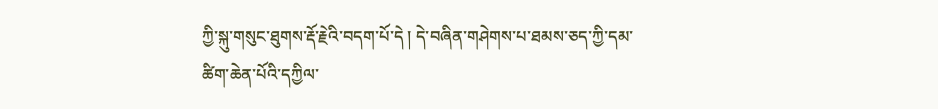ཀྱི་སྐུ་གསུང་ཐུགས་རྡོ་རྗེའི་བདག་པོ་དེ ། དེ་བཞིན་གཤེགས་པ་ཐམས་ཅད་ཀྱི་དམ་ཚིག་ཆེན་པོའི་དཀྱིལ་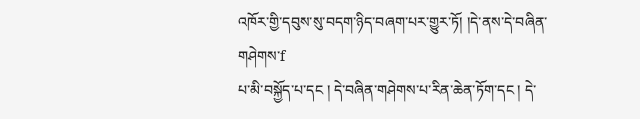འཁོར་གྱི་དབུས་སུ་བདག་ཉིད་བཞག་པར་གྱུར་ཏོ། །དེ་ནས་དེ་བཞིན་གཤེགས་f
པ་མི་བསྐྱོད་པ་དང ། དེ་བཞིན་གཤེགས་པ་རིན་ཆེན་ཏོག་དང ། དེ་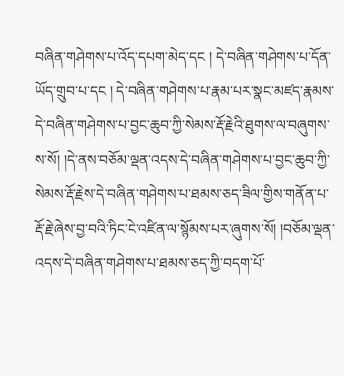བཞིན་གཤེགས་པ་འོད་དཔག་མེད་དང ། དེ་བཞིན་གཤེགས་པ་དོན་ཡོད་གྲུབ་པ་དང ། དེ་བཞིན་གཤེགས་པ་རྣམ་པར་སྣང་མཛད་རྣམས་དེ་བཞིན་གཤེགས་པ་བྱང་ཆུབ་ཀྱི་སེམས་རྡོ་རྗེའི་ཐུགས་ལ་བཞུགས་ས་སོ། །དེ་ནས་བཅོམ་ལྡན་འདས་དེ་བཞིན་གཤེགས་པ་བྱང་ཆུབ་ཀྱི་སེམས་རྡོ་རྗེས་དེ་བཞིན་གཤེགས་པ་ཐམས་ཅད་ཟིལ་གྱིས་གནོན་པ་རྡོ་རྗེ་ཞེས་བྱ་བའི་ཏིང་ངེ་འཛིན་ལ་སྙོམས་པར་ཞུགས་སོ། །བཅོམ་ལྡན་འདས་དེ་བཞིན་གཤེགས་པ་ཐམས་ཅད་ཀྱི་བདག་པོ་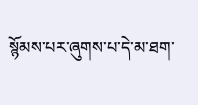སྙོམས་པར་ཞུགས་པ་དེ་མ་ཐག་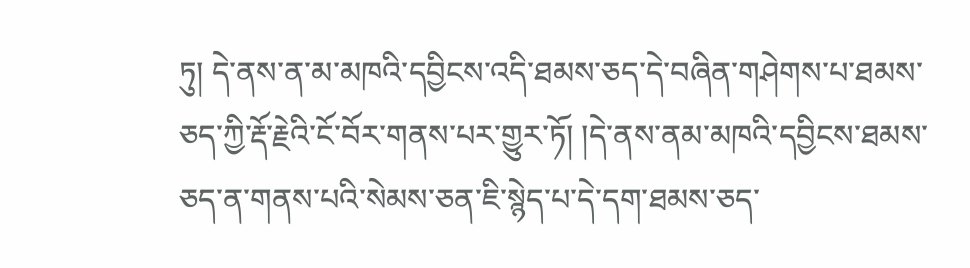ཏུ། དེ་ནས་ན་མ་མཁའི་དབྱིངས་འདི་ཐམས་ཅད་དེ་བཞིན་གཤེགས་པ་ཐམས་ཅད་ཀྱི་རྡོ་རྗེའི་ངོ་བོར་གནས་པར་གྱུར་ཏོ། །དེ་ནས་ནམ་མཁའི་དབྱིངས་ཐམས་ཅད་ན་གནས་པའི་སེམས་ཅན་ཇི་སྙེད་པ་དེ་དག་ཐམས་ཅད་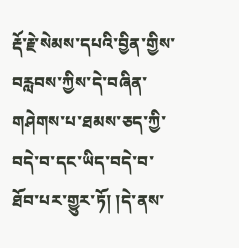རྡོ་རྗེ་སེམས་དཔའི་བྱིན་གྱིས་བརླབས་ཀྱིས་དེ་བཞིན་གཤེགས་པ་ཐམས་ཅད་ཀྱི་བདེ་བ་དང་ཡིད་བདེ་བ་ཐོབ་པར་གྱུར་ཏོ། །དེ་ནས་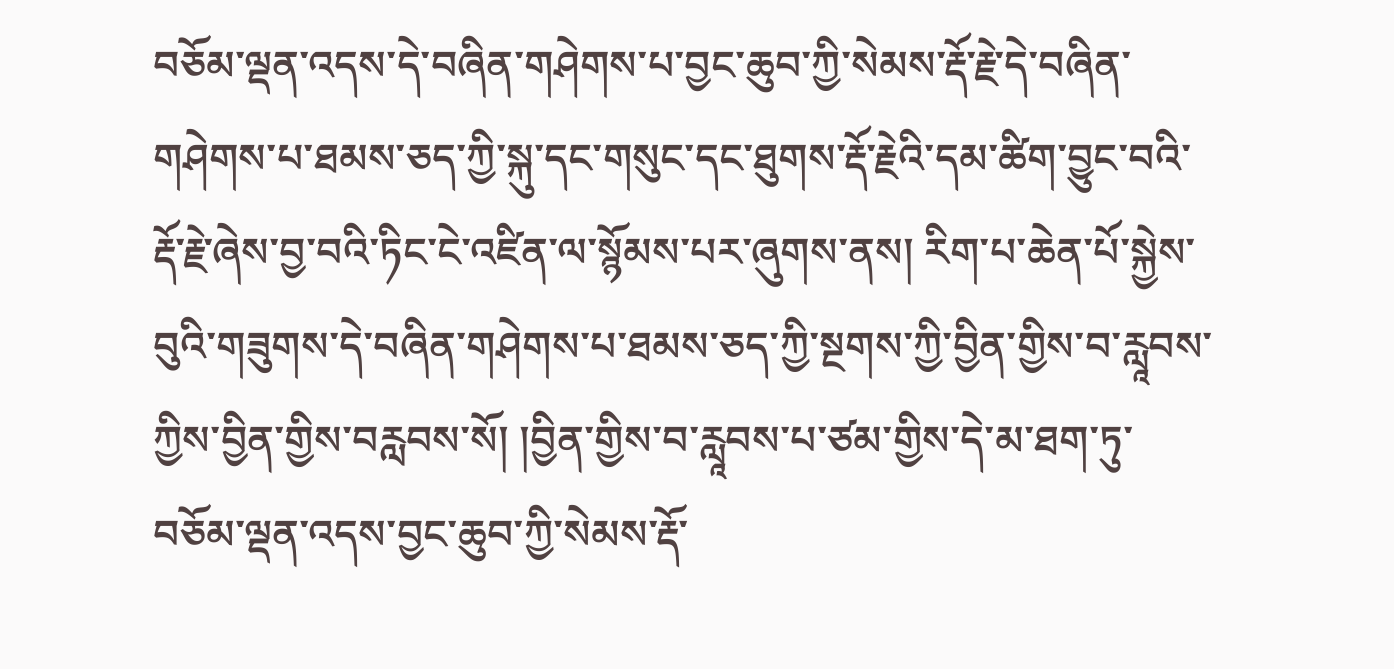བཅོམ་ལྡན་འདས་དེ་བཞིན་གཤེགས་པ་བྱང་ཆུབ་ཀྱི་སེམས་རྡོ་རྗེ་དེ་བཞིན་གཤེགས་པ་ཐམས་ཅད་ཀྱི་སྐུ་དང་གསུང་དང་ཐུགས་རྡོ་རྗེའི་དམ་ཚིག་བྱུང་བའི་རྡོ་རྗེ་ཞེས་བྱ་བའི་ཏིང་ངེ་འཛིན་ལ་སྙོམས་པར་ཞུགས་ནས། རིག་པ་ཆེན་པོ་སྐྱེས་བུའི་གཟུགས་དེ་བཞིན་གཤེགས་པ་ཐམས་ཅད་ཀྱི་སྔགས་ཀྱི་བྱིན་གྱིས་བ་རླཱབས་ཀྱིས་བྱིན་གྱིས་བརླབས་སོ། །བྱིན་གྱིས་བ་རླཱབས་པ་ཙམ་གྱིས་དེ་མ་ཐག་ཏུ་བཅོམ་ལྡན་འདས་བྱང་ཆུབ་ཀྱི་སེམས་རྡོ་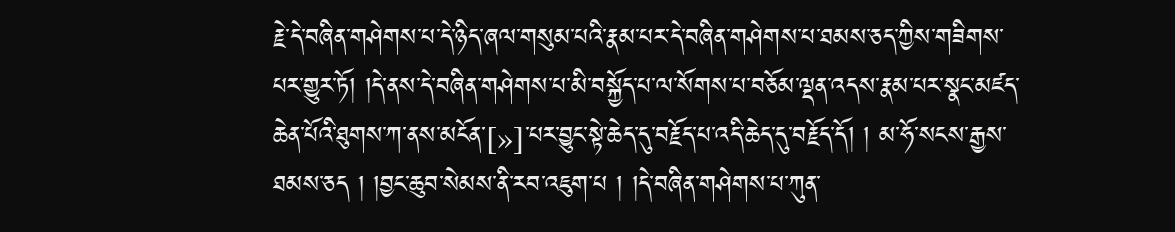རྗེ་དེ་བཞིན་གཤེགས་པ་དེ་ཉིད་ཞལ་གསུམ་པའི་རྣམ་པར་དེ་བཞིན་གཤེགས་པ་ཐམས་ཅད་ཀྱིས་གཟིགས་པར་གྱུར་ཏོ། །དེ་ནས་དེ་བཞིན་གཤེགས་པ་མི་བསྐྱོད་པ་ལ་སོགས་པ་བཅོམ་ལྡན་འདས་རྣམ་པར་སྣང་མཛད་ཆེན་པོའི་ཐུགས་ཀ་ནས་མངོན་[»]་པར་བྱུང་སྟེ་ཆེད་དུ་བརྗོད་པ་འདི་ཆེད་དུ་བརྗོད་དོ། ། མ་ཧོ་སངས་རྒྱས་
ཐམས་ཅད ། །བྱང་ཆུབ་སེམས་ནི་རབ་འཇུག་པ ། །དེ་བཞིན་གཤེགས་པ་ཀུན་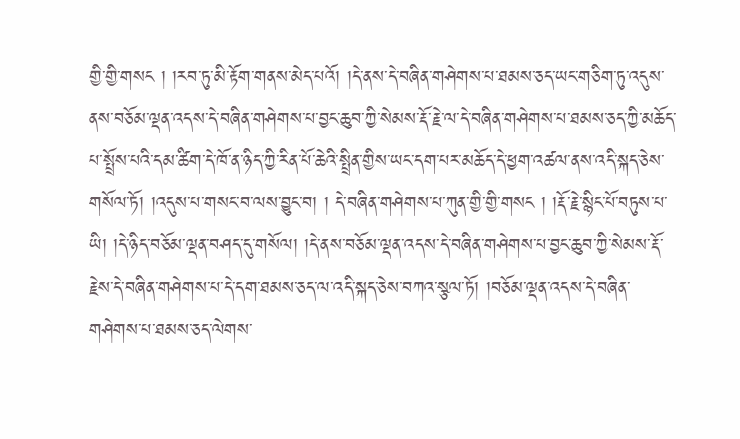གྱི་གྱི་གསང ། །རབ་ཏུ་མི་རྟོག་གནས་མེད་པའོ། །དེ་ནས་དེ་བཞིན་གཤེགས་པ་ཐམས་ཅད་ཡང་གཅིག་ཏུ་འདུས་ནས་བཅོམ་ལྡན་འདས་དེ་བཞིན་གཤེགས་པ་བྱང་ཆུབ་ཀྱི་སེམས་རྡོ་རྗེ་ལ་དེ་བཞིན་གཤེགས་པ་ཐམས་ཅད་ཀྱི་མཆོད་པ་སྤྲོས་པའི་དམ་ཚིག་དེ་ཁོ་ན་ཉིད་ཀྱི་རིན་པོ་ཆེའི་སྤྲིན་གྱིས་ཡང་དག་པར་མཆོད་དེ་ཕྱག་འཚལ་ནས་འདི་སྐད་ཅེས་གསོལ་ཏོ། །འདུས་པ་གསང་བ་ལས་བྱུང་བ། ། དེ་བཞིན་གཤེགས་པ་ཀུན་གྱི་གྱི་གསང ། །རྡོ་རྗེ་སྙིང་པོ་བཏུས་པ་ཡི། །དེ་ཉིད་བཅོམ་ལྡན་བཤད་དུ་གསོལ། །དེ་ནས་བཅོམ་ལྡན་འདས་དེ་བཞིན་གཤེགས་པ་བྱང་ཆུབ་ཀྱི་སེམས་རྡོ་རྗེས་དེ་བཞིན་གཤེགས་པ་དེ་དག་ཐམས་ཅད་ལ་འདི་སྐད་ཅེས་བཀའ་སྩལ་ཏོ། །བཅོམ་ལྡན་འདས་དེ་བཞིན་གཤེགས་པ་ཐམས་ཅད་ལེགས་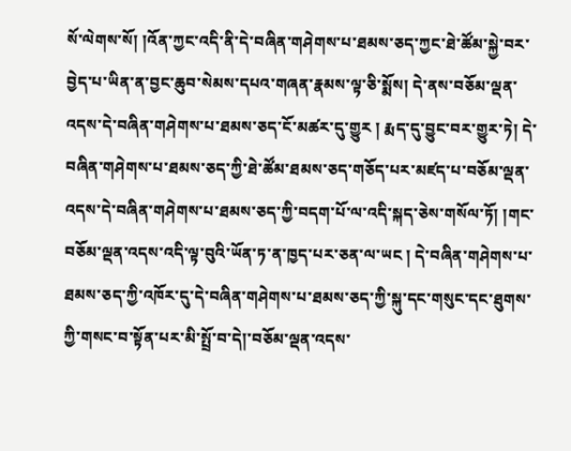སོ་ལེགས་སོ། །འོན་ཀྱང་འདི་ནི་དེ་བཞིན་གཤེགས་པ་ཐམས་ཅད་ཀྱང་ཐེ་ཚོམ་སྐྱེ་བར་བྱེད་པ་ཡིན་ན་བྱང་ཆུབ་སེམས་དཔའ་གཞན་རྣམས་ལྟ་ཅི་སྨོས། དེ་ནས་བཅོམ་ལྡན་འདས་དེ་བཞིན་གཤེགས་པ་ཐམས་ཅད་ངོ་མཚར་དུ་གྱུར ། རྨད་དུ་བྱུང་བར་གྱུར་ཏེ། དེ་བཞིན་གཤེགས་པ་ཐམས་ཅད་ཀྱི་ཐེ་ཚོམ་ཐམས་ཅད་གཅོད་པར་མཛད་པ་བཅོམ་ལྡན་འདས་དེ་བཞིན་གཤེགས་པ་ཐམས་ཅད་ཀྱི་བདག་པོ་ལ་འདི་སྐད་ཅེས་གསོལ་ཏོ། །གང་བཅོམ་ལྡན་འདས་འདི་ལྟ་བུའི་ཡོན་ཏ་ན་ཁྱད་པར་ཅན་ལ་ཡང ། དེ་བཞིན་གཤེགས་པ་ཐམས་ཅད་ཀྱི་འཁོར་དུ་དེ་བཞིན་གཤེགས་པ་ཐམས་ཅད་ཀྱི་སྐུ་དང་གསུང་དང་ཐུགས་ཀྱི་གསང་བ་སྟོན་པར་མི་སྤྲོ་བ་དེ།་བཅོམ་ལྡན་འདས་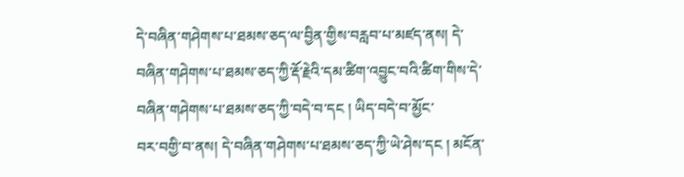དེ་བཞིན་གཤེགས་པ་ཐམས་ཅད་ལ་བྱིན་གྱིས་བརླབ་པ་མཛད་ནས། དེ་བཞིན་གཤེགས་པ་ཐམས་ཅད་ཀྱི་རྡོ་རྗེའི་དམ་ཚིག་འབྱུང་བའི་ཚིག་གིས་དེ་བཞིན་གཤེགས་པ་ཐམས་ཅད་ཀྱི་བདེ་བ་དང ། ཡིད་བདེ་བ་མྱོང་
བར་བགྱི་བ་ནས། དེ་བཞིན་གཤེགས་པ་ཐམས་ཅད་ཀྱི་ཡེ་ཤེས་དང ། མངོན་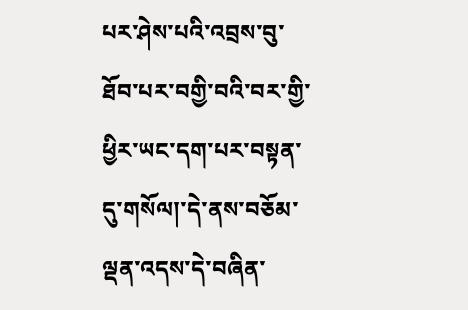པར་ཤེས་པའི་འབྲས་བུ་ཐོབ་པར་བགྱི་བའི་བར་གྱི་ཕྱིར་ཡང་དག་པར་བསྟན་དུ་གསོལ།་དེ་ནས་བཅོམ་ལྡན་འདས་དེ་བཞིན་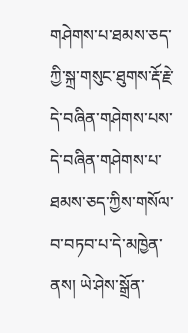གཤེགས་པ་ཐམས་ཅད་ཀྱི་སྐྲ་གསུང་ཐུགས་རྡོ་རྗེ་དེ་བཞིན་གཤེགས་པས་དེ་བཞིན་གཤེགས་པ་ཐམས་ཅད་ཀྱིས་གསོལ་བ་བཏབ་པ་དེ་མཁྱེན་ནས། ཡེ་ཤེས་སྒྲོན་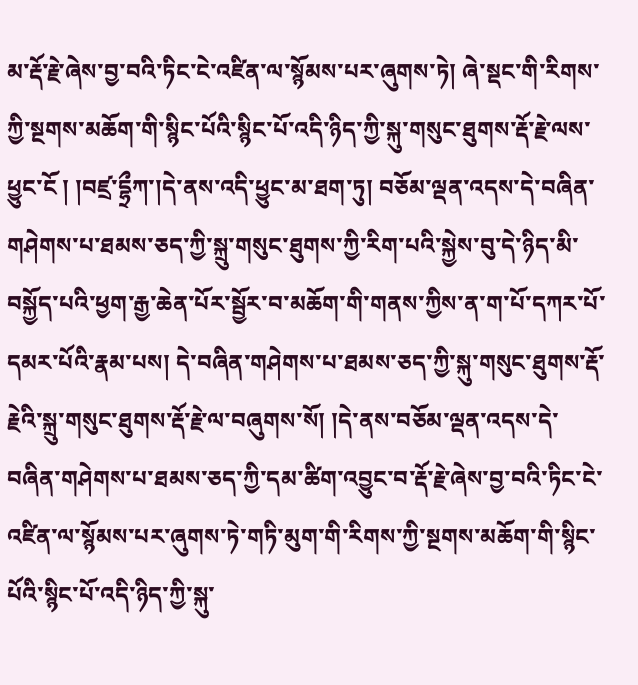མ་རྡོ་རྗེ་ཞེས་བྱ་བའི་ཏིང་ངེ་འཛིན་ལ་སྙོམས་པར་ཞུགས་ཏེ། ཞེ་སྡང་གི་རིགས་ཀྱི་སྔགས་མཆོག་གི་སྙིང་པོའི་སྙིང་པོ་འདི་ཉིད་ཀྱི་སྐུ་གསུང་ཐུགས་རྡོ་རྗེ་ལས་ཕྱུང་ངོ ། །བཛྲ་དྷྲྀཀ་།དེ་ནས་འདི་ཕྱུང་མ་ཐག་ཏུ། བཅོམ་ལྡན་འདས་དེ་བཞིན་གཤེགས་པ་ཐམས་ཅད་ཀྱི་སྐྲུ་གསུང་ཐུགས་ཀྱི་རིག་པའི་སྐྱེས་བུ་དེ་ཉིད་མི་བསྐྱོད་པའི་ཕྱག་རྒྱ་ཆེན་པོར་སྦྱོར་བ་མཆོག་གི་གནས་ཀྱིས་ན་ག་པོ་དཀར་པོ་དམར་པོའི་རྣམ་པས། དེ་བཞིན་གཤེགས་པ་ཐམས་ཅད་ཀྱི་སྐུ་གསུང་ཐུགས་རྡོ་རྗེའི་སྐྲུ་གསུང་ཐུགས་རྡོ་རྗེ་ལ་བཞུགས་སོ། །དེ་ནས་བཅོམ་ལྡན་འདས་དེ་བཞིན་གཤེགས་པ་ཐམས་ཅད་ཀྱི་དམ་ཚིག་འབྱུང་བ་རྡོ་རྗེ་ཞེས་བྱ་བའི་ཏིང་ངེ་འཛིན་ལ་སྙོམས་པར་ཞུགས་ཏེ་གཏི་མུག་གི་རིགས་ཀྱི་སྔགས་མཆོག་གི་སྙིང་པོའི་སྙིང་པོ་འདི་ཉིད་ཀྱི་སྐུ་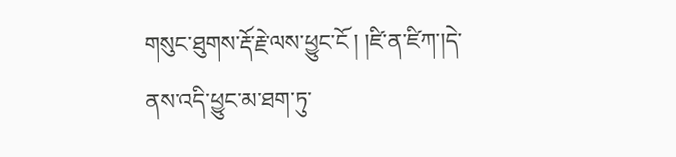གསུང་ཐུགས་རྡོ་རྗེ་ལས་ཕྱུང་ངོ ། །ཛི་ན་ཛིཀ་།དེ་ནས་འདི་ཕྱུང་མ་ཐག་ཏུ་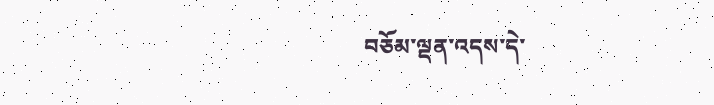བཅོམ་ལྡན་འདས་དེ་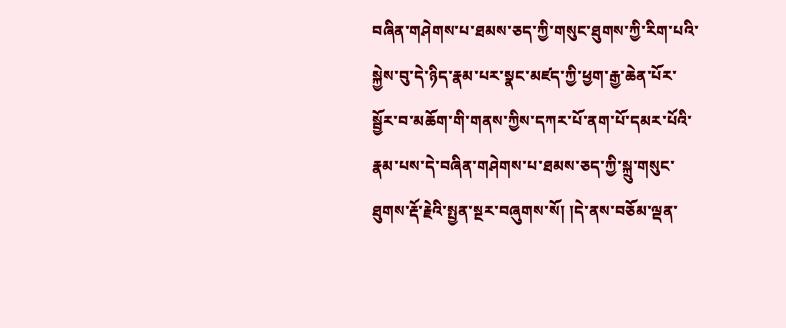བཞིན་གཤེགས་པ་ཐམས་ཅད་ཀྱི་གསུང་ཐུགས་ཀྱི་རིག་པའི་སྐྱེས་བུ་དེ་ཉིད་རྣམ་པར་སྣང་མཛད་ཀྱི་ཕྱག་རྒྱ་ཆེན་པོར་སྦྱོར་བ་མཆོག་གི་གནས་ཀྱིས་དཀར་པོ་ནག་པོ་དམར་པོའི་རྣམ་པས་དེ་བཞིན་གཤེགས་པ་ཐམས་ཅད་ཀྱི་སྐྲུ་གསུང་ཐུགས་རྡོ་རྗེའི་སྤྱན་སྔར་བཞུགས་སོ། །དེ་ནས་བཅོམ་ལྡན་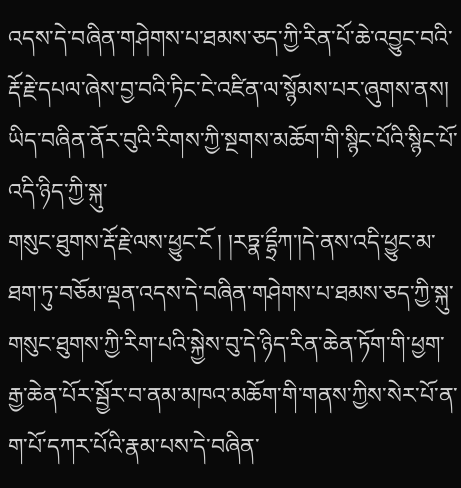འདས་དེ་བཞིན་གཤེགས་པ་ཐམས་ཅད་ཀྱི་རིན་པོ་ཆེ་འབྱུང་བའི་རྡོ་རྗེ་དཔལ་ཞེས་བྱ་བའི་ཏིང་ངེ་འཛིན་ལ་སྙོམས་པར་ཞུགས་ནས། ཡིད་བཞིན་ནོར་བུའི་རིགས་ཀྱི་སྔགས་མཆོག་གི་སྙིང་པོའི་སྙིང་པོ་འདི་ཉིད་ཀྱི་སྐུ་
གསུང་ཐུགས་རྡོ་རྗེ་ལས་ཕྱུང་ངོ ། །རཏྣ་དྷྲྀཀ་།དེ་ནས་འདི་ཕྱུང་མ་ཐག་ཏུ་བཅོམ་ལྡན་འདས་དེ་བཞིན་གཤེགས་པ་ཐམས་ཅད་ཀྱི་སྐུ་གསུང་ཐུགས་ཀྱི་རིག་པའི་སྐྱེས་བུ་དེ་ཉིད་རིན་ཆེན་ཏོག་གི་ཕྱག་རྒྱ་ཆེན་པོར་སྦྱོར་བ་ནམ་མཁའ་མཆོག་གི་གནས་ཀྱིས་སེར་པོ་ན་ག་པོ་དཀར་པོའི་རྣམ་པས་དེ་བཞིན་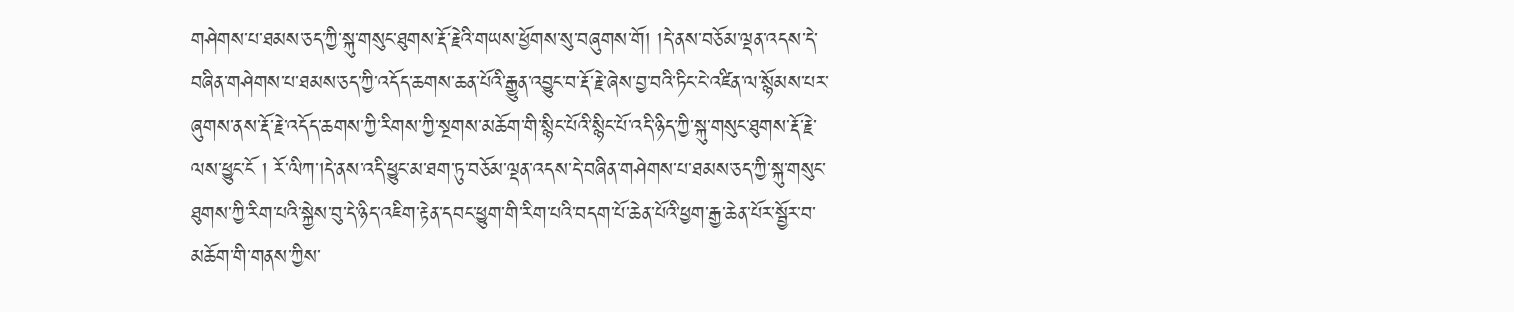གཤེགས་པ་ཐམས་ཅད་ཀྱི་སྐུ་གསུང་ཐུགས་རྡོ་རྗེའི་གཡས་ཕྱོགས་སུ་བཞུགས་གོ། །དེ་ནས་བཅོམ་ལྡན་འདས་དེ་བཞིན་གཤེགས་པ་ཐམས་ཅད་ཀྱི་འདོད་ཆགས་ཆན་པོའི་རྒྱུན་འབྱུང་བ་རྡོ་རྗེ་ཞེས་བྱ་བའི་ཏིང་ངེ་འཛིན་ལ་སྙོམས་པར་ཞུགས་ནས་རྡོ་རྗེ་འདོད་ཆགས་ཀྱི་རིགས་ཀྱི་སྔགས་མཆོག་གི་སྙིང་པོའི་སྙིང་པོ་འདི་ཉིད་ཀྱི་སྐུ་གསུང་ཐུགས་རྡོ་རྗེ་ལས་ཕྱུང་ངོ ། རོ་ལིཀ་།དེ་ནས་འདི་ཕྱུང་མ་ཐག་ཏུ་བཅོམ་ལྡན་འདས་དེ་བཞིན་གཤེགས་པ་ཐམས་ཅད་ཀྱི་སྐུ་གསུང་ཐུགས་ཀྱི་རིག་པའི་སྐྱེས་བུ་དེ་ཉིད་འཇིག་རྟེན་དབང་ཕྱུག་གི་རིག་པའི་བདག་པོ་ཆེན་པོའི་ཕྱག་རྒྱ་ཆེན་པོར་སྦྱོར་བ་མཆོག་གི་གནས་ཀྱིས་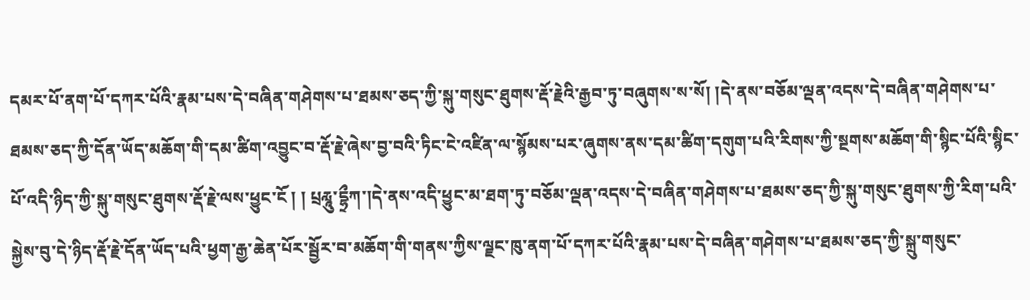དམར་པོ་ནག་པོ་དཀར་པོའི་རྣམ་པས་དེ་བཞིན་གཤེགས་པ་ཐམས་ཅད་ཀྱི་སྐུ་གསུང་ཐུགས་རྡོ་རྗེའི་རྒྱབ་ཏུ་བཞུགས་ས་སོ། །དེ་ནས་བཅོམ་ལྡན་འདས་དེ་བཞིན་གཤེགས་པ་ཐམས་ཅད་ཀྱི་དོན་ཡོད་མཆོག་གི་དམ་ཚིག་འབྱུང་བ་རྡོ་རྗེ་ཞེས་བྱ་བའི་ཏིང་ངེ་འཛིན་ལ་སྙོམས་པར་ཞུགས་ནས་དམ་ཚིག་དགུག་པའི་རིགས་ཀྱི་སྔགས་མཆོག་གི་སྙིང་པོའི་སྙིང་པོ་འདི་ཉིད་ཀྱི་སྐུ་གསུང་ཐུགས་རྡོ་རྗེ་ལས་ཕྱུང་ངོ ། ། པྲརླཱུ་དྷྲྀཀ་།དེ་ནས་འདི་ཕྱུང་མ་ཐག་ཏུ་བཅོམ་ལྡན་འདས་དེ་བཞིན་གཤེགས་པ་ཐམས་ཅད་ཀྱི་སྐུ་གསུང་ཐུགས་ཀྱི་རིག་པའི་སྐྱེས་བུ་དེ་ཉིད་རྡོ་རྗེ་དོན་ཡོད་པའི་ཕྱག་རྒྱ་ཆེན་པོར་སྦྱོར་བ་མཆོག་གི་གནས་ཀྱིས་ལྗང་ཁུ་ནག་པོ་དཀར་པོའི་རྣམ་པས་དེ་བཞིན་གཤེགས་པ་ཐམས་ཅད་ཀྱི་སྐྲུ་གསུང་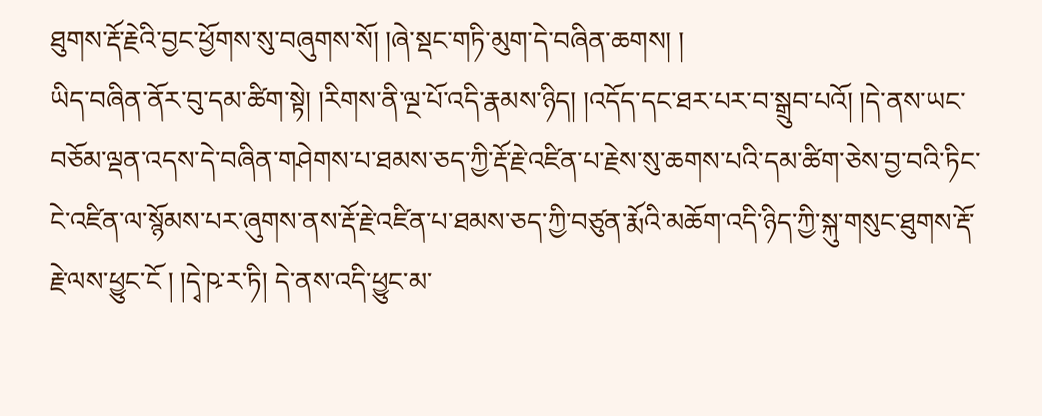ཐུགས་རྡོ་རྗེའི་བྱང་ཕྱོགས་སུ་བཞུགས་སོ། །ཞེ་སྡང་གཏི་མུག་དེ་བཞིན་ཆགས། །
ཡིད་བཞིན་ནོར་བུ་དམ་ཚིག་སྟེ། །རིགས་ནི་ལྔ་པོ་འདི་རྣམས་ཉིད། །འདོད་དང་ཐར་པར་བ་སྒྲུབ་པའོ། །དེ་ནས་ཡང་བཅོམ་ལྡན་འདས་དེ་བཞིན་གཤེགས་པ་ཐམས་ཅད་ཀྱི་རྡོ་རྗེ་འཛིན་པ་རྗེས་སུ་ཆགས་པའི་དམ་ཚིག་ཅེས་བྱ་བའི་ཏིང་ངེ་འཛིན་ལ་སྙོམས་པར་ཞུགས་ནས་རྡོ་རྗེ་འཛིན་པ་ཐམས་ཅད་ཀྱི་བཙུན་རྨོའི་མཆོག་འདི་ཉིད་ཀྱི་སྐུ་གསུང་ཐུགས་རྡོ་རྗེ་ལས་ཕྱུང་ངོ ། །དྭེ་ཥ་ར་ཏི། དེ་ནས་འདི་ཕྱུང་མ་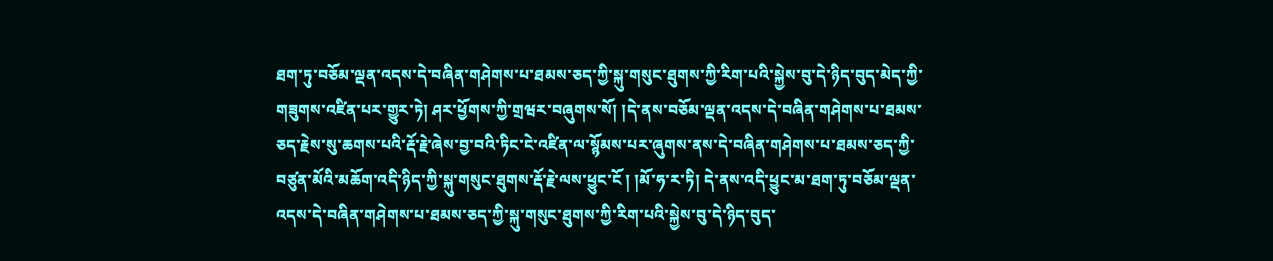ཐག་ཏུ་བཅོམ་ལྡན་འདས་དེ་བཞིན་གཤེགས་པ་ཐམས་ཅད་ཀྱི་སྐུ་གསུང་ཐུགས་ཀྱི་རིག་པའི་སྐྱེས་བུ་དེ་ཉིད་བུད་མེད་ཀྱི་གཟུགས་འཛིན་པར་གྱུར་ཏེ། ཤར་ཕྱོགས་ཀྱི་གྲཝར་བཞུགས་སོ། །དེ་ནས་བཅོམ་ལྡན་འདས་དེ་བཞིན་གཤེགས་པ་ཐམས་ཅད་རྗེས་སུ་ཆགས་པའི་རྡོ་རྗེ་ཞེས་བྱ་བའི་ཏིང་ངེ་འཛིན་ལ་སྙོམས་པར་ཞུགས་ནས་དེ་བཞིན་གཤེགས་པ་ཐམས་ཅད་ཀྱི་བཙུན་མོའི་མཆོག་འདི་ཉིད་ཀྱི་སྐུ་གསུང་ཐུགས་རྡོ་རྗེ་ལས་ཕྱུང་ངོ ། །མོ་ཧ་ར་ཏི། དེ་ནས་འདི་ཕྱུང་མ་ཐག་ཏུ་བཅོམ་ལྡན་འདས་དེ་བཞིན་གཤེགས་པ་ཐམས་ཅད་ཀྱི་སྐུ་གསུང་ཐུགས་ཀྱི་རིག་པའི་སྐྱེས་བུ་དེ་ཉིད་བུད་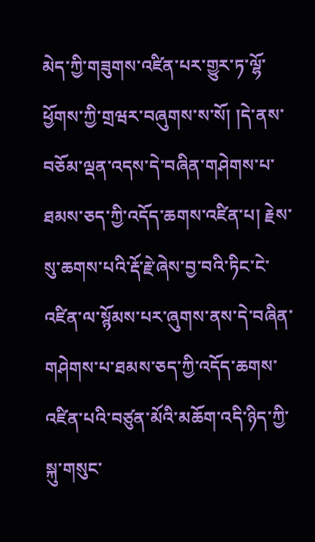མེད་ཀྱི་གཟུགས་འཛིན་པར་གྱུར་ཏ་ལྷོ་ཕྱོགས་ཀྱི་གྲཝར་བཞུགས་ས་སོ། །དེ་ནས་བཅོམ་ལྡན་འདས་དེ་བཞིན་གཤེགས་པ་ཐམས་ཅད་ཀྱི་འདོད་ཆགས་འཛིན་པ། རྗེས་སུ་ཆགས་པའི་རྡོ་རྗེ་ཞེས་བྱ་བའི་ཏིང་ངེ་འཛིན་ལ་སྙོམས་པར་ཞུགས་ནས་དེ་བཞིན་གཤེགས་པ་ཐམས་ཅད་ཀྱི་འདོད་ཆགས་འཛིན་པའི་བཙུན་མོའི་མཆོག་འདི་ཉིད་ཀྱི་སྐུ་གསུང་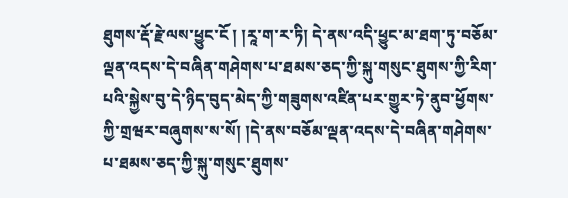ཐུགས་རྡོ་རྗེ་ལས་ཕྱུང་ངོ ། །རཱ་ག་ར་ཏི། དེ་ནས་འདི་ཕྱུང་མ་ཐག་ཏུ་བཅོམ་ལྡན་འདས་དེ་བཞིན་གཤེགས་པ་ཐམས་ཅད་ཀྱི་སྐུ་གསུང་ཐུགས་ཀྱི་རིག་པའི་སྐྱེས་བུ་དེ་ཉིད་བུད་མེད་ཀྱི་གཟུགས་འཛིན་པར་གྱུར་ཏེ་ནུབ་ཕྱོགས་ཀྱི་གྲཝར་བཞུགས་ས་སོ། །དེ་ནས་བཅོམ་ལྡན་འདས་དེ་བཞིན་གཤེགས་པ་ཐམས་ཅད་ཀྱི་སྐུ་གསུང་ཐུགས་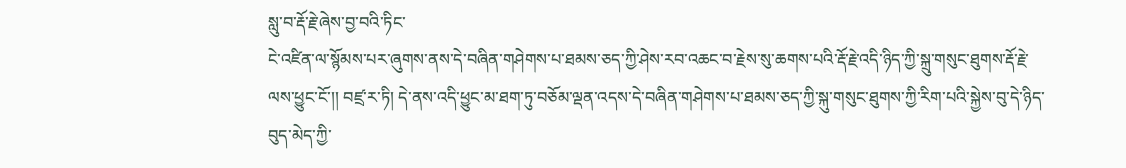སླུ་བ་རྡོ་རྗེ་ཞེས་བྱ་བའི་ཏིང་
ངེ་འཛིན་ལ་སྙོམས་པར་ཞུགས་ནས་དེ་བཞིན་གཤེགས་པ་ཐམས་ཅད་ཀྱི་ཤེས་རབ་འཆང་བ་རྗེས་སུ་ཆགས་པའི་རྡོ་རྗེ་འདི་ཉིད་ཀྱི་སྐྲུ་གསུང་ཐུགས་རྡོ་རྗེ་ལས་ཕྱུང་ངོ་།། བཛྲ་ར་ཏི། དེ་ནས་འདི་ཕྱུང་མ་ཐག་ཏུ་བཅོམ་ལྡན་འདས་དེ་བཞིན་གཤེགས་པ་ཐམས་ཅད་ཀྱི་སྐུ་གསུང་ཐུགས་ཀྱི་རིག་པའི་སྐྱེས་བུ་དེ་ཉིད་བུད་མེད་ཀྱི་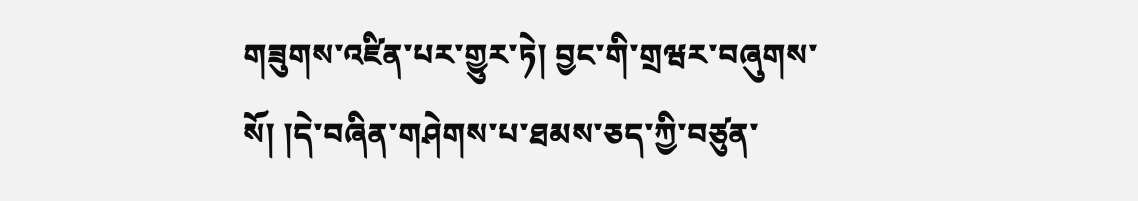གཟུགས་འཛིན་པར་གྱུར་ཏེ། བྱང་གི་གྲཝར་བཞུགས་སོ། །དེ་བཞིན་གཤེགས་པ་ཐམས་ཅད་ཀྱི་བཙུན་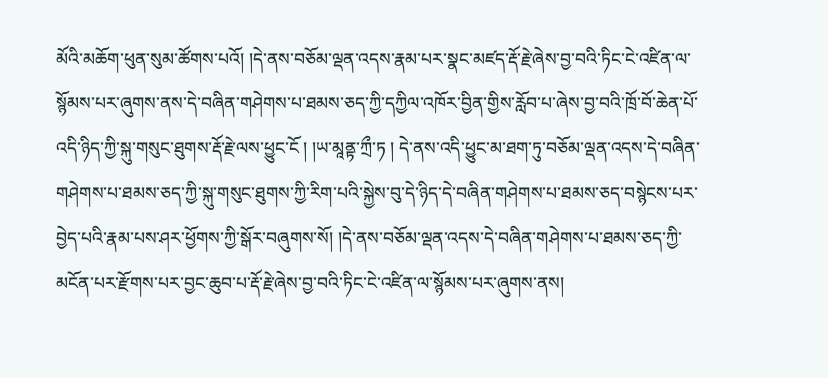མོའི་མཆོག་ཕུན་སུམ་ཚོགས་པའོ། །དེ་ནས་བཅོམ་ལྡན་འདས་རྣམ་པར་སྣང་མཛད་རྡོ་རྗེ་ཞེས་བྱ་བའི་ཏིང་ངེ་འཛིན་ལ་སྙོམས་པར་ཞུགས་ནས་དེ་བཞིན་གཤེགས་པ་ཐམས་ཅད་ཀྱི་དཀྱིལ་འཁོར་བྱིན་གྱིས་རློབ་པ་ཞེས་བྱ་བའི་ཁྲོ་བོ་ཆེན་པོ་འདི་ཉིད་ཀྱི་སྐུ་གསུང་ཐུགས་རྡོ་རྗེ་ལས་ཕྱུང་ངོ ། །ཡ་མཱནྟ་ཀྲྀ་ཏ ། དེ་ནས་འདི་ཕྱུང་མ་ཐག་ཏུ་བཅོམ་ལྡན་འདས་དེ་བཞིན་གཤེགས་པ་ཐམས་ཅད་ཀྱི་སྐུ་གསུང་ཐུགས་ཀྱི་རིག་པའི་སྐྱེས་བུ་དེ་ཉིད་དེ་བཞིན་གཤེགས་པ་ཐམས་ཅད་བསྙེངས་པར་བྱེད་པའི་རྣམ་པས་ཤར་ཕྱོགས་ཀྱི་སྒོར་བཞུགས་སོ། །དེ་ནས་བཅོམ་ལྡན་འདས་དེ་བཞིན་གཤེགས་པ་ཐམས་ཅད་ཀྱི་མངོན་པར་རྫོགས་པར་བྱང་ཆུབ་པ་རྡོ་རྗེ་ཞེས་བྱ་བའི་ཏིང་ངེ་འཛིན་ལ་སྙོམས་པར་ཞུགས་ནས།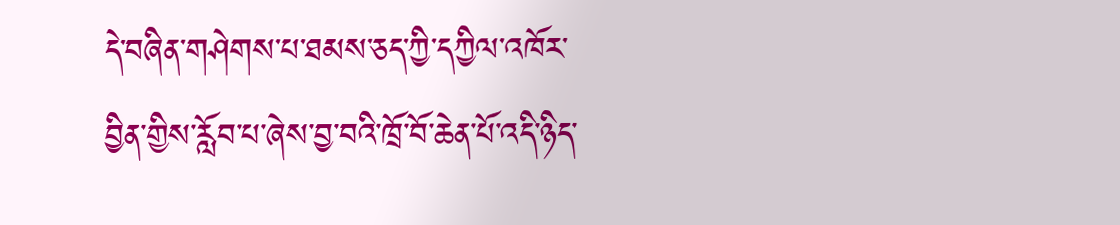དེ་བཞིན་གཤེགས་པ་ཐམས་ཅད་ཀྱི་དཀྱིལ་འཁོར་བྱིན་གྱིས་རློབ་པ་ཞེས་བྱ་བའི་ཁྲོ་བོ་ཆེན་པོ་འདི་ཉིད་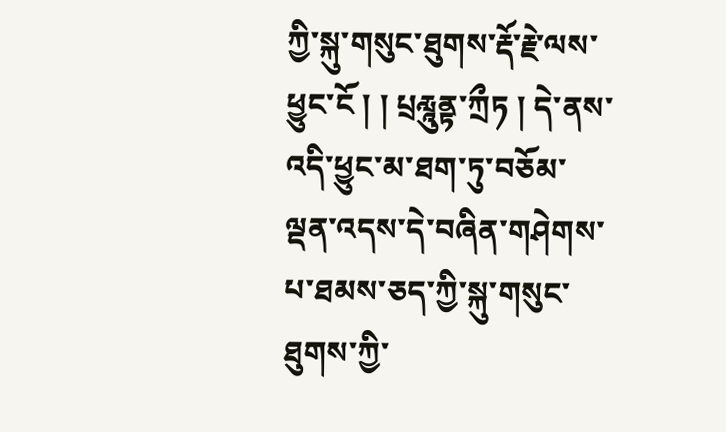ཀྱི་སྐུ་གསུང་ཐུགས་རྡོ་རྗེ་ལས་ཕྱུང་ངོ ། ། པྲརླཱུནྟ་ཀྲྀཏ ། དེ་ནས་འདི་ཕྱུང་མ་ཐག་ཏུ་བཅོམ་ལྡན་འདས་དེ་བཞིན་གཤེགས་པ་ཐམས་ཅད་ཀྱི་སྐུ་གསུང་ཐུགས་ཀྱི་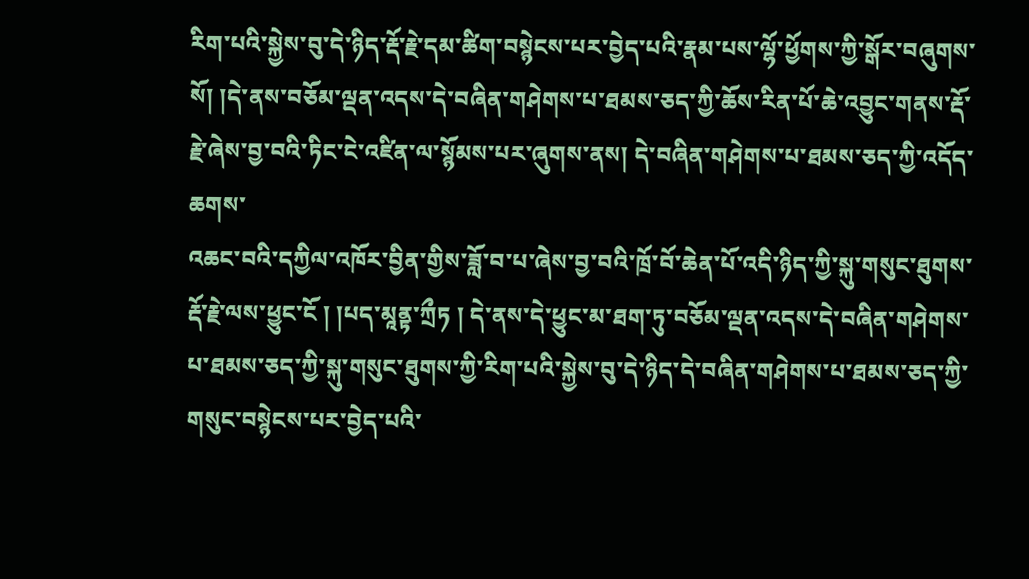རིག་པའི་སྐྱེས་བུ་དེ་ཉིད་རྡོ་རྗེ་དམ་ཚིག་བསྙེངས་པར་བྱེད་པའི་རྣམ་པས་ལྷོ་ཕྱོགས་ཀྱི་སྒོར་བཞུགས་སོ། །དེ་ནས་བཅོམ་ལྡན་འདས་དེ་བཞིན་གཤེགས་པ་ཐམས་ཅད་ཀྱི་ཆོས་རིན་པོ་ཆེ་འབྱུང་གནས་རྡོ་རྗེ་ཞེས་བྱ་བའི་ཏིང་ངེ་འཛིན་ལ་སྙོམས་པར་ཞུགས་ནས། དེ་བཞིན་གཤེགས་པ་ཐམས་ཅད་ཀྱི་འདོད་ཆགས་
འཆང་བའི་དཀྱིལ་འཁོར་བྱིན་གྱིས་ཟློ་བ་པ་ཞེས་བྱ་བའི་ཁྲོ་བོ་ཆེན་པོ་འདི་ཉིད་ཀྱི་སྐུ་གསུང་ཐུགས་རྡོ་རྗེ་ལས་ཕྱུང་ངོ ། །པད་མཱནྟ་ཀྲྀཏ ། དེ་ནས་དེ་ཕྱུང་མ་ཐག་ཏུ་བཅོམ་ལྡན་འདས་དེ་བཞིན་གཤེགས་པ་ཐམས་ཅད་ཀྱི་སྐུ་གསུང་ཐུགས་ཀྱི་རིག་པའི་སྐྱེས་བུ་དེ་ཉིད་དེ་བཞིན་གཤེགས་པ་ཐམས་ཅད་ཀྱི་གསུང་བསྙེངས་པར་བྱེད་པའི་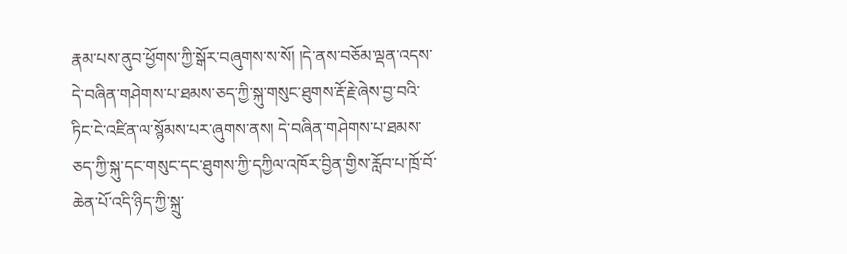རྣམ་པས་ནུབ་ཕྱོགས་ཀྱི་སྒོར་བཞུགས་ས་སོ། །དེ་ནས་བཅོམ་ལྡན་འདས་དེ་བཞིན་གཤེགས་པ་ཐམས་ཅད་ཀྱི་སྐུ་གསུང་ཐུགས་རྡོ་རྗེ་ཞེས་བྱ་བའི་ཏིང་ངེ་འཛིན་ལ་སྙོམས་པར་ཞུགས་ནས། དེ་བཞིན་གཤེགས་པ་ཐམས་ཅད་ཀྱི་སྐུ་དང་གསུང་དང་ཐུགས་ཀྱི་དཀྱིལ་འཁོར་བྱིན་གྱིས་རློབ་པ་ཁྲོ་བོ་ཆེན་པོ་འདི་ཉིད་ཀྱི་སྐྲུ་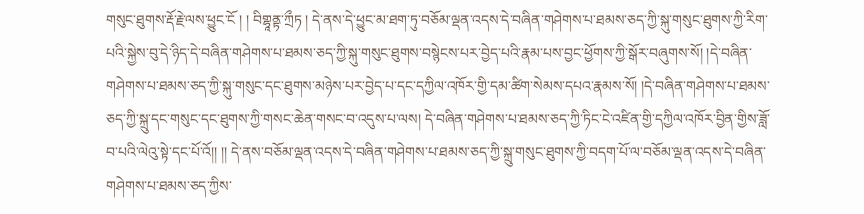གསུང་ཐུགས་རྡོ་རྗེ་ལས་ཕྱུང་ངོ ། ། བིགྷཱནྟ་ཀྲྀཏ ། དེ་ནས་དེ་ཕྱུང་མ་ཐག་ཏུ་བཅོམ་ལྡན་འདས་དེ་བཞིན་གཤེགས་པ་ཐམས་ཅད་ཀྱི་སྐུ་གསུང་ཐུགས་ཀྱི་རིག་པའི་སྐྱེས་བུ་དེ་ཉིད་དེ་བཞིན་གཤེགས་པ་ཐམས་ཅད་ཀྱི་སྐུ་གསུང་ཐུགས་བསྙེངས་པར་བྱེད་པའི་རྣམ་པས་བྱང་ཕྱོགས་ཀྱི་སྒོར་བཞུགས་སོ། །དེ་བཞིན་གཤེགས་པ་ཐམས་ཅད་ཀྱི་སྐུ་གསུང་དང་ཐུགས་མཉེས་པར་བྱེད་པ་དང་དཀྱིལ་འཁོར་གྱི་དམ་ཚིག་སེམས་དཔའ་རྣམས་སོ། །དེ་བཞིན་གཤེགས་པ་ཐམས་ཅད་ཀྱི་སྐྲུ་དང་གསུང་དང་ཐུགས་ཀྱི་གསང་ཆེན་གསང་བ་འདུས་པ་ལས། དེ་བཞིན་གཤེགས་པ་ཐམས་ཅད་ཀྱི་ཏིང་ངེ་འཛིན་གྱི་དཀྱིལ་འཁོར་བྱིན་གྱིས་ཟློ་བ་པའི་ལེའུ་སྟེ་དང་པོ་འོ།། །། དེ་ནས་བཅོམ་ལྡན་འདས་དེ་བཞིན་གཤེགས་པ་ཐམས་ཅད་ཀྱི་སྐྲུ་གསུང་ཐུགས་ཀྱི་བདག་པོ་ལ་བཅོམ་ལྡན་འདས་དེ་བཞིན་གཤེགས་པ་ཐམས་ཅད་ཀྱིས་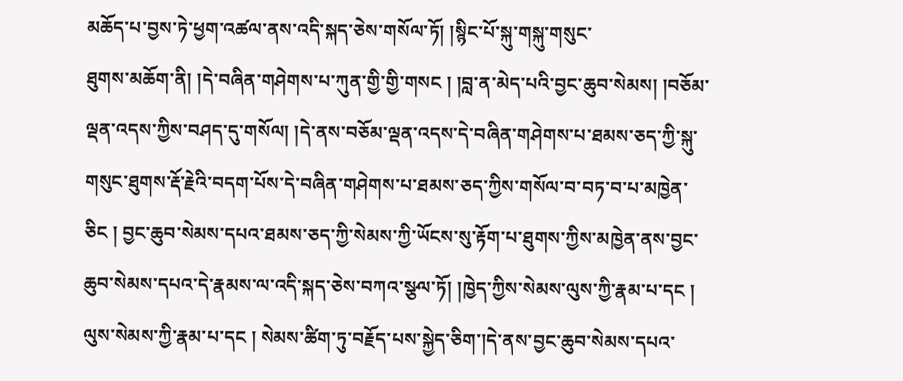མཆོད་པ་བྱས་ཏེ་ཕྱག་འཚལ་ནས་འདི་སྐད་ཅེས་གསོལ་ཏོ། །སྙིང་པོ་སྐུ་གསྐུ་གསུང་
ཐུགས་མཆོག་ནི། །དེ་བཞིན་གཤེགས་པ་ཀུན་གྱི་གྱི་གསང ། །བླ་ན་མེད་པའི་བྱང་ཆུབ་སེམས། །བཅོམ་ལྡན་འདས་ཀྱིས་བཤད་དུ་གསོལ། །དེ་ནས་བཅོམ་ལྡན་འདས་དེ་བཞིན་གཤེགས་པ་ཐམས་ཅད་ཀྱི་སྐུ་གསུང་ཐུགས་རྡོ་རྗེའི་བདག་པོས་དེ་བཞིན་གཤེགས་པ་ཐམས་ཅད་ཀྱིས་གསོལ་བ་བཏ་བ་པ་མཁྱེན་ཅིང ། བྱང་ཆུབ་སེམས་དཔའ་ཐམས་ཅད་ཀྱི་སེམས་ཀྱི་ཡོངས་སུ་རྟོག་པ་ཐུགས་ཀྱིས་མཁྱེན་ནས་བྱང་ཆུབ་སེམས་དཔའ་དེ་རྣམས་ལ་འདི་སྐད་ཅེས་བཀའ་སྩལ་ཏོ། །ཁྱེད་ཀྱིས་སེམས་ལུས་ཀྱི་རྣམ་པ་དང ། ལུས་སེམས་ཀྱི་རྣམ་པ་དང ། སེམས་ཚིག་ཏུ་བརྗོད་པས་སྐྱེད་ཅིག་།དེ་ནས་བྱང་ཆུབ་སེམས་དཔའ་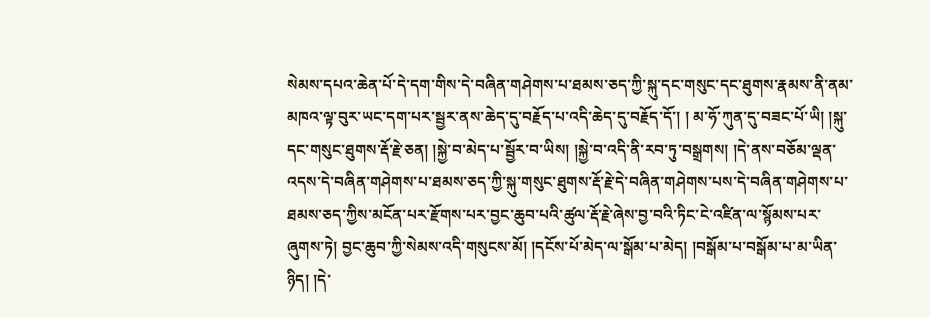སེམས་དཔའ་ཆེན་པོ་དེ་དག་གིས་དེ་བཞིན་གཤེགས་པ་ཐམས་ཅད་ཀྱི་སྐུ་དང་གསུང་དང་ཐུགས་རྣམས་ནི་ནམ་མཁའ་ལྟ་བུར་ཡང་དག་པར་སྦྱར་ནས་ཆེད་དུ་བརྗོད་པ་འདི་ཆེད་དུ་བརྗོད་དོ་། ། མ་ཧོ་ཀུན་དུ་བཟང་པོ་ཡི། །སྐུ་དང་གསུང་ཐུགས་རྡོ་རྗེ་ཅན། །སྐྱེ་བ་མེད་པ་སྦྱོར་བ་ཡིས། །སྐྱེ་བ་འདི་ནི་རབ་ཏུ་བསྒྲགས། །དེ་ནས་བཅོམ་ལྡན་འདས་དེ་བཞིན་གཤེགས་པ་ཐམས་ཅད་ཀྱི་སྐུ་གསུང་ཐུགས་རྡོ་རྗེ་དེ་བཞིན་གཤེགས་པས་དེ་བཞིན་གཤེགས་པ་ཐམས་ཅད་ཀྱིས་མངོན་པར་རྫོགས་པར་བྱང་ཆུབ་པའི་ཚུལ་རྡོ་རྗེ་ཞེས་བྱ་བའི་ཏིང་ངེ་འཛིན་ལ་སྙོམས་པར་ཞུགས་ཏེ། བྱང་ཆུབ་ཀྱི་སེམས་འདི་གསུངས་མོ། །དངོས་པོ་མེད་ལ་སྒོམ་པ་མེད། །བསྒོམ་པ་བསྒོམ་པ་མ་ཡིན་ཉིད། །དེ་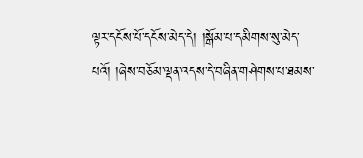ལྟར་དངོས་པོ་དངོས་མེད་དེ། །སྒོམ་པ་དམིགས་སུ་མེད་པའོ། །ཞེས་བཅོམ་ལྡན་འདས་དེ་བཞིན་གཤེགས་པ་ཐམས་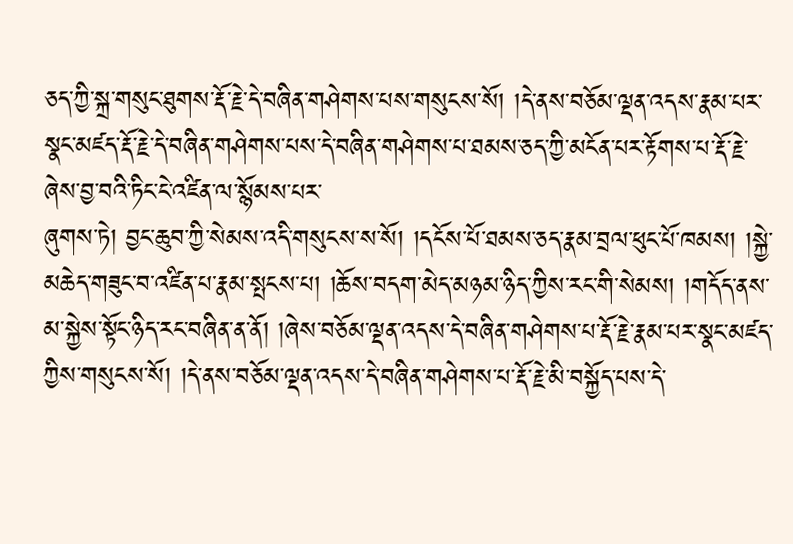ཅད་ཀྱི་སྐྲ་གསུང་ཐུགས་རྡོ་རྗེ་དེ་བཞིན་གཤེགས་པས་གསུངས་སོ། །དེ་ནས་བཅོམ་ལྡན་འདས་རྣམ་པར་སྣང་མཛད་རྡོ་རྗེ་དེ་བཞིན་གཤེགས་པས་དེ་བཞིན་གཤེགས་པ་ཐམས་ཅད་ཀྱི་མངོན་པར་རྟོགས་པ་རྡོ་རྗེ་ཞེས་བྱ་བའི་ཏིང་ངེ་འཛིན་ལ་སྙོམས་པར་
ཞུགས་ཏེ། བྱང་ཆུབ་ཀྱི་སེམས་འདི་གསུངས་ས་སོ། །དངོས་པོ་ཐམས་ཅད་རྣམ་བྲལ་ཕུང་པོ་ཁམས། །སྐྱེ་མཆེད་གཟུང་བ་འཛིན་པ་རྣམ་སྤངས་པ། །ཆོས་བདག་མེད་མཉམ་ཉིད་ཀྱིས་རང་གི་སེམས། །གདོད་ནས་མ་སྐྱེས་སྟོང་ཉིད་རང་བཞིན་ན་ནོ། །ཞེས་བཅོམ་ལྡན་འདས་དེ་བཞིན་གཤེགས་པ་རྡོ་རྗེ་རྣམ་པར་སྣང་མཛད་ཀྱིས་གསུངས་སོ། །དེ་ནས་བཅོམ་ལྡན་འདས་དེ་བཞིན་གཤེགས་པ་རྡོ་རྗེ་མི་བསྐྱོད་པས་དེ་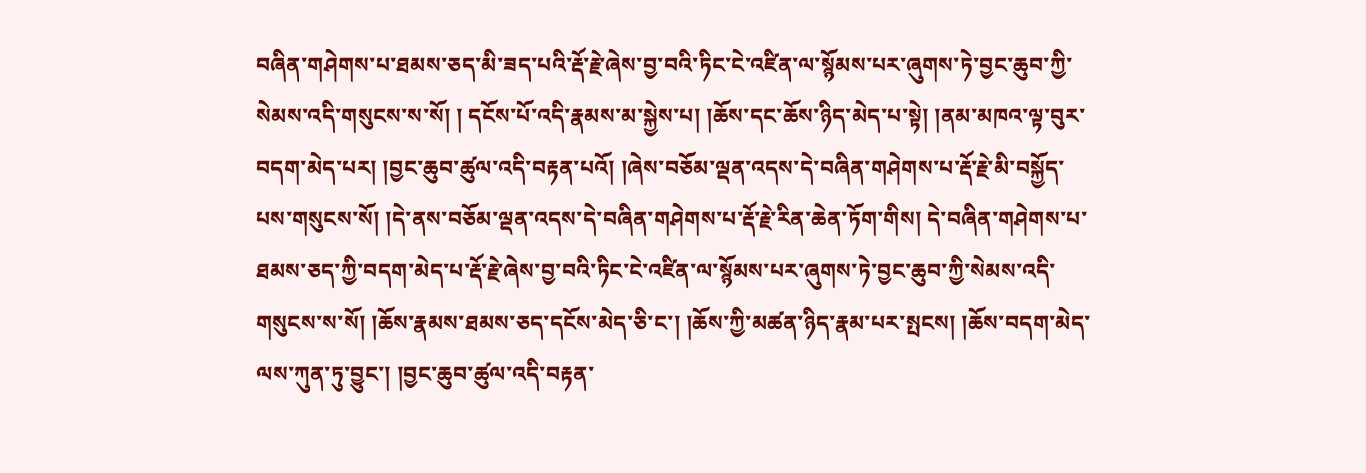བཞིན་གཤེགས་པ་ཐམས་ཅད་མི་ཟད་པའི་རྡོ་རྗེ་ཞེས་བྱ་བའི་ཏིང་ངེ་འཛིན་ལ་སྙོམས་པར་ཞུགས་ཏེ་བྱང་ཆུབ་ཀྱི་སེམས་འདི་གསུངས་ས་སོ། ། དངོས་པོ་འདི་རྣམས་མ་སྐྱེས་པ། །ཆོས་དང་ཆོས་ཉིད་མེད་པ་སྟེ། །ནམ་མཁའ་ལྟ་བུར་བདག་མེད་པར། །བྱང་ཆུབ་ཚུལ་འདི་བརྟན་པའོ། །ཞེས་བཅོམ་ལྡན་འདས་དེ་བཞིན་གཤེགས་པ་རྡོ་རྗེ་མི་བསྐྱོད་པས་གསུངས་སོ། །དེ་ནས་བཅོམ་ལྡན་འདས་དེ་བཞིན་གཤེགས་པ་རྡོ་རྗེ་རིན་ཆེན་ཏོག་གིས། དེ་བཞིན་གཤེགས་པ་ཐམས་ཅད་ཀྱི་བདག་མེད་པ་རྡོ་རྗེ་ཞེས་བྱ་བའི་ཏིང་ངེ་འཛིན་ལ་སྙོམས་པར་ཞུགས་ཏེ་བྱང་ཆུབ་ཀྱི་སེམས་འདི་གསུངས་ས་སོ། །ཆོས་རྣམས་ཐམས་ཅད་དངོས་མེད་ཅི་ང་། །ཆོས་ཀྱི་མཚན་ཉིད་རྣམ་པར་སྤངས། །ཆོས་བདག་མེད་ལས་ཀུན་ཏུ་བྱུང་། །བྱང་ཆུབ་ཚུལ་འདི་བརྟན་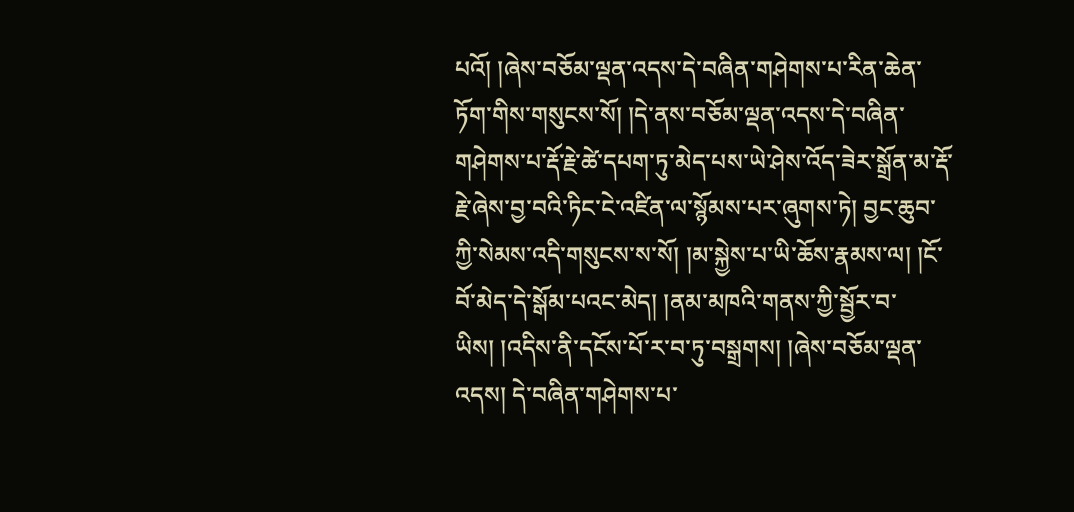པའོ། །ཞེས་བཅོམ་ལྡན་འདས་དེ་བཞིན་གཤེགས་པ་རིན་ཆེན་ཏོག་གིས་གསུངས་སོ། །དེ་ནས་བཅོམ་ལྡན་འདས་དེ་བཞིན་གཤེགས་པ་རྡོ་རྗེ་ཚེ་དཔག་ཏུ་མེད་པས་ཡེ་ཤེས་འོད་ཟེར་སྒྲོན་མ་རྡོ་རྗེ་ཞེས་བྱ་བའི་ཏིང་ངེ་འཛིན་ལ་སྙོམས་པར་ཞུགས་ཏེ། བྱང་ཆུབ་ཀྱི་སེམས་འདི་གསུངས་ས་སོ། །མ་སྐྱེས་པ་ཡི་ཆོས་རྣམས་ལ། །ངོ་བོ་མེད་དེ་སྒོམ་པའང་མེད། །ནམ་མཁའི་གནས་ཀྱི་སྦྱོར་བ་ཡིས། །འདིས་ནི་དངོས་པོ་ར་བ་ཏུ་བསྒྲགས། །ཞེས་བཅོམ་ལྡན་འདས། དེ་བཞིན་གཤེགས་པ་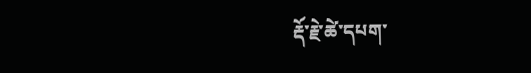རྡོ་རྗེ་ཚེ་དཔག་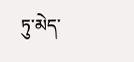ཏུ་མེད་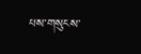པས་གསུངས་